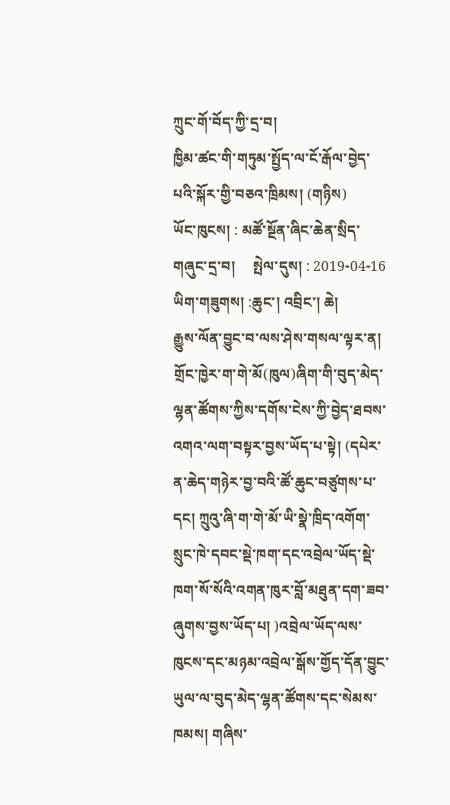ཀྲུང་གོ་བོད་ཀྱི་དྲ་བ།
ཁྱིམ་ཚང་གི་གཏུམ་སྤྱོད་ལ་ངོ་རྒོལ་བྱེད་པའི་སྐོར་གྱི་བཅའ་ཁྲིམས། (གཉིས)
ཡོང་ཁུངས། : མཚོ་སྔོན་ཞིང་ཆེན་སྲིད་གཞུང་དྲ་བ།     སྤེལ་དུས། : 2019-04-16
ཡིག་གཟུགས། :ཆུང་། འབྲིང་། ཆེ།
རྒྱུས་ལོན་བྱུང་བ་ལས་ཤེས་གསལ་ལྟར་ན། གྲོང་ཁྱེར་ག་གེ་མོ(ཁུལ)ཞིག་གི་བུད་མེད་ལྷན་ཚོགས་ཀྱིས་དགོས་ངེས་ཀྱི་བྱེད་ཐབས་འགའ་ལག་བསྟར་བྱས་ཡོད་པ་སྟེ། (དཔེར་ན་ཆེད་གཉེར་བྱ་བའི་ཚོ་ཆུང་བཙུགས་པ་དང། ཀྲུའུ་ཞི་ག་གེ་མོ་ཡི་སྣེ་ཁྲིད་འགོག་སྲུང་ཁེ་དབང་སྡེ་ཁག་དང་འབྲེལ་ཡོད་སྡེ་ཁག་སོ་སོའི་འགན་ཁུར་བློ་མཐུན་དག་ཟབ་ཞུགས་བྱས་ཡོད་པ། )འབྲེལ་ཡོད་ལས་ཁུངས་དང་མཉམ་འབྲེལ་སྒོས་གྱོད་དོན་བྱུང་ཡུལ་ལ་བུད་མེད་ལྷན་ཚོགས་དང་སེམས་ཁམས། གཞིས་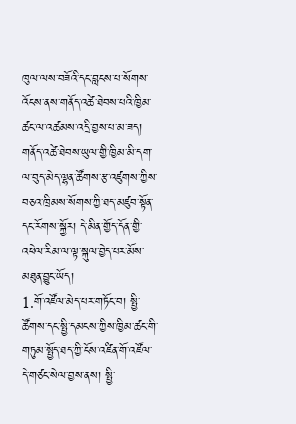ཁུལ་ལས་བཟོའི་དང་བླངས་པ་སོགས་འོངས་ནས་གནོད་འཚེ་ཐེབས་པའི་ཁྱིམ་ཚང་ལ་འཚམས་འདྲི་བྱས་པ་མ་ཟད། གནོད་འཚེ་ཐེབས་ཡུལ་གྱི་ཁྱིམ་མི་དག་ལ་བུད་མེད་ལྷན་ཚོགས་རྩ་འཛུགས་ཀྱིས་བཅའ་ཁྲིམས་སོགས་ཀྱི་ཐད་མཛུབ་སྟོན་དང་རོགས་སྐྱོར། དེ་མིན་གྱོད་དོན་གྱི་འཕེལ་རིམ་ལ་ལྟ་སྐུལ་བྱེད་པར་མོས་མཐུན་བྱུང་ཡོད།
1.གོ་འཛོལ་མེད་པར་གཏོང་བ། སྤྱི་ཚོགས་དང་སྤྱི་དམངས་ཀྱིས་ཁྱིམ་ཚང་གི་གཏུམ་སྤྱོད་ཐད་ཀྱི་ངོས་འཛིན་གོ་འཛོལ་དེ་གཙང་སེལ་བྱས་ནས། སྤྱི་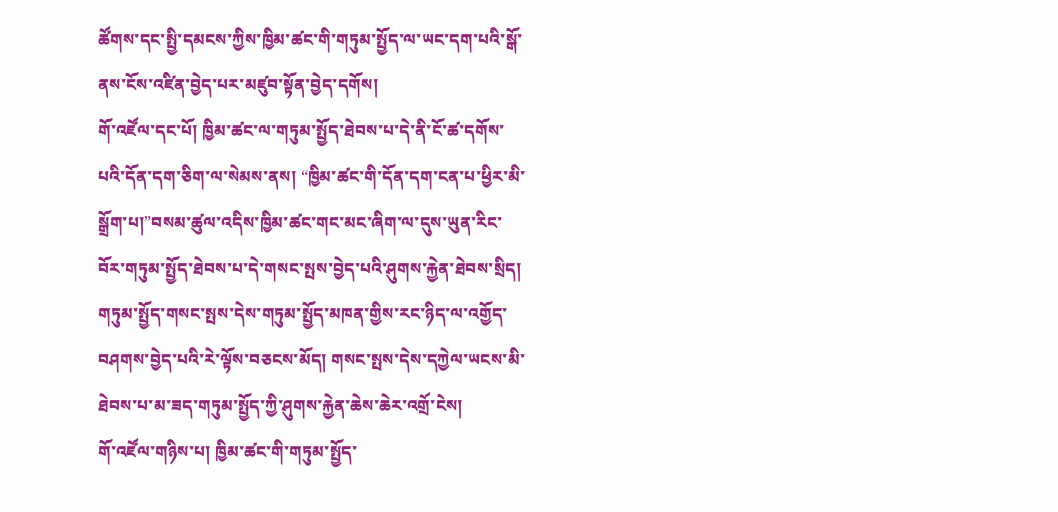ཚོགས་དང་སྤྱི་དམངས་ཀྱིས་ཁྱིམ་ཚང་གི་གཏུམ་སྤྱོད་ལ་ཡང་དག་པའི་སྒོ་ནས་ངོས་འཛིན་བྱེད་པར་མཛུབ་སྟོན་བྱེད་དགོས།
གོ་འཛོལ་དང་པོ། ཁྱིམ་ཚང་ལ་གཏུམ་སྤྱོད་ཐེབས་པ་དེ་ནི་ངོ་ཚ་དགོས་པའི་དོན་དག་ཅིག་ལ་སེམས་ནས། “ཁྱིམ་ཚང་གི་དོན་དག་ངན་པ་ཕྱིར་མི་སྒྲོག་པ།”བསམ་ཚུལ་འདིས་ཁྱིམ་ཚང་གང་མང་ཞིག་ལ་དུས་ཡུན་རིང་བོར་གཏུམ་སྤྱོད་ཐེབས་པ་དེ་གསང་སྤས་བྱེད་པའི་ཤུགས་རྐྱེན་ཐེབས་སྲིད། གཏུམ་སྤྱོད་གསང་སྤས་དེས་གཏུམ་སྤྱོད་མཁན་གྱིས་རང་ཉིད་ལ་འགྱོད་བཤགས་བྱེད་པའི་རེ་ལྟོས་བཅངས་མོད། གསང་སྤས་དེས་དཀྱེལ་ཡངས་མི་ཐེབས་པ་མ་ཟད་གཏུམ་སྤྱོད་ཀྱི་ཤུགས་རྐྱེན་ཆེས་ཆེར་འགྲོ་ངེས།
གོ་འཛོལ་གཉིས་པ། ཁྱིམ་ཚང་གི་གཏུམ་སྤྱོད་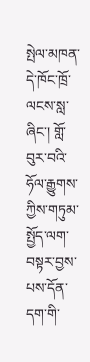སྤེལ་མཁན་དེ་ཁོང་ཁྲོ་ལངས་སླ་ཞིང་། གློ་བུར་བའི་ཧོལ་རྒྱུགས་ཀྱིས་གཏུམ་སྤྱོད་ལག་བསྟར་བྱས་པས་དོན་དག་གི་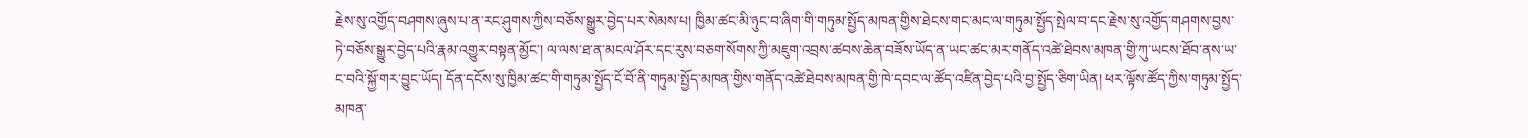རྗེས་སུ་འགྱོད་བཤགས་ཞུས་པ་ན་རང་ཤུགས་ཀྱིས་བཅོས་སྒྱུར་བྱེད་པར་སེམས་པ། ཁྱིམ་ཚང་མི་ཉུང་བ་ཞིག་གི་གཏུམ་སྤྱོད་མཁན་གྱིས་ཐེངས་གང་མང་ལ་གཏུམ་སྤྱོད་སྤེལ་བ་དང་རྗེས་སུ་འགྱོད་གཤགས་བྱས་ཏེ་བཅོས་སྒྱུར་བྱེད་པའི་རྣམ་འགྱུར་བསྟན་མྱོང་། ལ་ལས་ཐ་ན་མངལ་ཤོར་དང་རུས་བཅག་སོགས་ཀྱི་མཇུག་འབྲས་ཚབས་ཆེན་བཟོས་ཡོད་ན་ཡང་ཚང་མར་གནོད་འཚེ་ཐེབས་མཁན་གྱི་ཀུ་ཡངས་ཐོབ་ནས་ཡ་ང་བའི་སྐྱོ་གར་བྱུང་ཡོད། དོན་དངོས་སུ་ཁྱིམ་ཚང་གི་གཏུམ་སྤྱོད་ངོ་བོ་ནི་གཏུམ་སྤྱོད་མཁན་གྱིས་གནོད་འཚེ་ཐེབས་མཁན་གྱི་ཁེ་དབང་ལ་ཚོད་འཛིན་བྱེད་པའི་བྱ་སྤྱོད་ཅིག་ཡིན། ཕར་ལྟོས་ཚོད་ཀྱིས་གཏུམ་སྤྱོད་མཁན་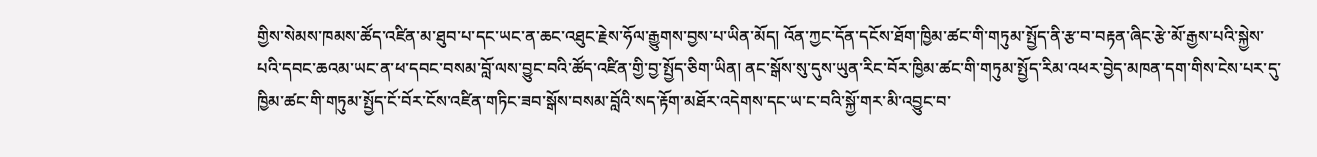གྱིས་སེམས་ཁམས་ཚོད་འཛིན་མ་ཐུབ་པ་དང་ཡང་ན་ཆང་འཐུང་རྗེས་ཧོལ་རྒྱུགས་བྱས་པ་ཡིན་མོད། འོན་ཀྱང་དོན་དངོས་ཐོག་ཁྱིམ་ཚང་གི་གཏུམ་སྤྱོད་ནི་རྩ་བ་བརྟན་ཞིང་རྩེ་མོ་རྒྱས་པའི་སྐྱེས་པའི་དབང་ཆའམ་ཡང་ན་ཕ་དབང་བསམ་བློ་ལས་བྱུང་བའི་ཚོད་འཛིན་གྱི་བྱ་སྤྱོད་ཅིག་ཡིན། ནང་སྒོས་སུ་དུས་ཡུན་རིང་བོར་ཁྱིམ་ཚང་གི་གཏུམ་སྤྱོད་རིམ་འཕར་བྱེད་མཁན་དག་གིས་ངེས་པར་དུ་ཁྱིམ་ཚང་གི་གཏུམ་སྤྱོད་ངོ་བོར་ངོས་འཛིན་གཏིང་ཟབ་སྒོས་བསམ་བློའི་སད་རྟོག་མཐོར་འདེགས་དང་ཡ་ང་བའི་སྐྱོ་གར་མི་འབྱུང་བ་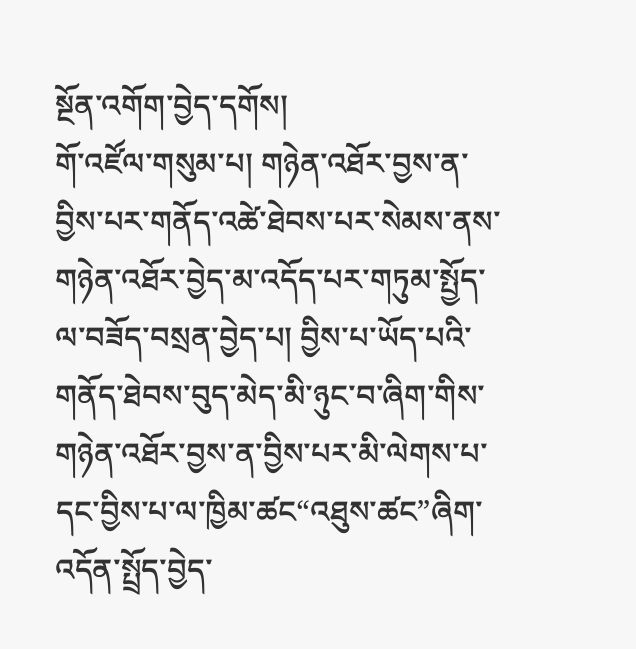སྔོན་འགོག་བྱེད་དགོས།
གོ་འཛོལ་གསུམ་པ། གཉེན་འཐོར་བྱས་ན་བྱིས་པར་གནོད་འཚེ་ཐེབས་པར་སེམས་ནས་གཉེན་འཐོར་བྱེད་མ་འདོད་པར་གཏུམ་སྤྱོད་ལ་བཟོད་བསྲན་བྱེད་པ། བྱིས་པ་ཡོད་པའི་གནོད་ཐེབས་བུད་མེད་མི་ཉུང་བ་ཞིག་གིས་གཉེན་འཐོར་བྱས་ན་བྱིས་པར་མི་ལེགས་པ་དང་བྱིས་པ་ལ་ཁྱིམ་ཚང“འཐུས་ཚང”ཞིག་འདོན་སྤྲོད་བྱེད་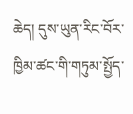ཆེད། དུས་ཡུན་རིང་བོར་ཁྱིམ་ཚང་གི་གཏུམ་སྤྱོད་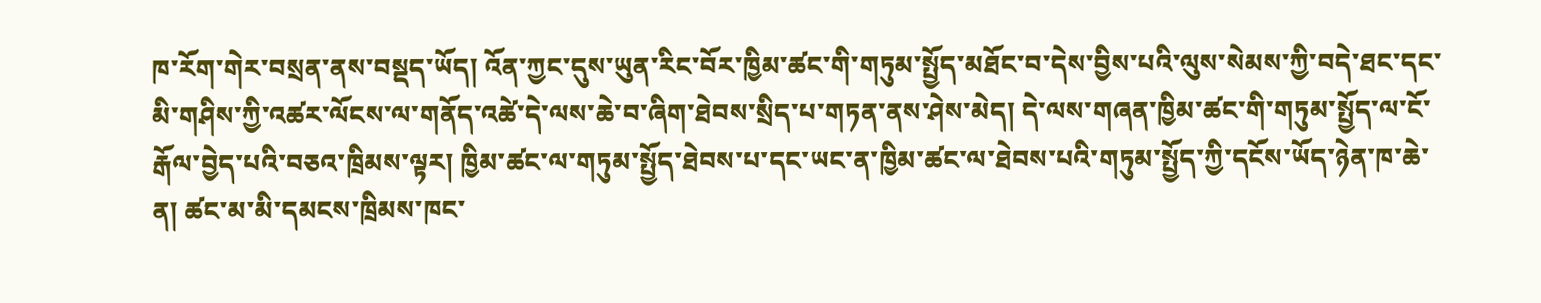ཁ་རོག་གེར་བསྲན་ནས་བསྡད་ཡོད། འོན་ཀྱང་དུས་ཡུན་རིང་བོར་ཁྱིམ་ཚང་གི་གཏུམ་སྤྱོད་མཐོང་བ་དེས་བྱིས་པའི་ལུས་སེམས་ཀྱི་བདེ་ཐང་དང་མི་གཤིས་ཀྱི་འཚར་ལོངས་ལ་གནོད་འཚེ་དེ་ལས་ཆེ་བ་ཞིག་ཐེབས་སྲིད་པ་གཏན་ནས་ཤེས་མེད། དེ་ལས་གཞན་ཁྱིམ་ཚང་གི་གཏུམ་སྤྱོད་ལ་ངོ་རྒོལ་བྱེད་པའི་བཅའ་ཁྲིམས་ལྟར། ཁྱིམ་ཚང་ལ་གཏུམ་སྤྱོད་ཐེབས་པ་དང་ཡང་ན་ཁྱིམ་ཚང་ལ་ཐེབས་པའི་གཏུམ་སྤྱོད་ཀྱི་དངོས་ཡོད་ཉེན་ཁ་ཆེ་ན། ཚང་མ་མི་དམངས་ཁྲིམས་ཁང་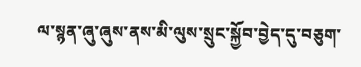ལ་སྙན་ཞུ་ཞུས་ནས་མི་ལུས་སྲུང་སྐྱོབ་བྱེད་དུ་བཅུག་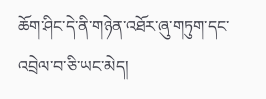ཆོག་ཤིང་དེ་ནི་གཉེན་འཐོར་ཞུ་གཏུག་དང་འབྲེལ་བ་ཅི་ཡང་མེད།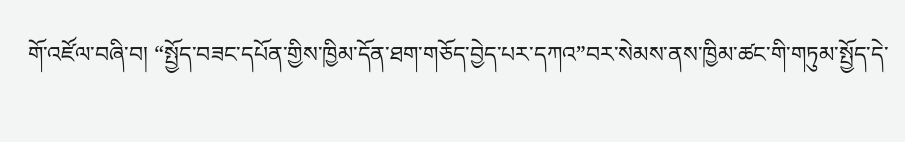གོ་འཛོལ་བཞི་བ། “སྤྱོད་བཟང་དཔོན་གྱིས་ཁྱིམ་དོན་ཐག་གཅོད་བྱེད་པར་དཀའ”བར་སེམས་ནས་ཁྱིམ་ཚང་གི་གཏུམ་སྤྱོད་དེ་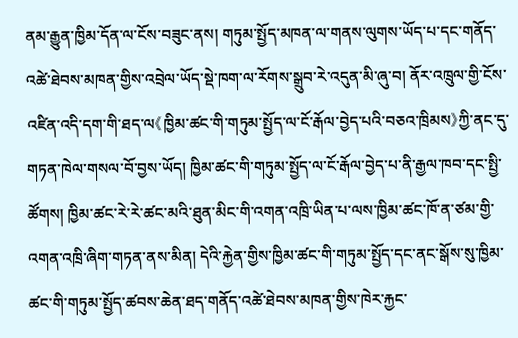ནམ་རྒྱུན་ཁྱིམ་དོན་ལ་ངོས་བཟུང་ནས། གཏུམ་སྤྱོད་མཁན་ལ་གནས་ལུགས་ཡོད་པ་དང་གནོད་འཚེ་ཐེབས་མཁན་གྱིས་འབྲེལ་ཡོད་སྡེ་ཁག་ལ་རོགས་སྒྲུབ་རེ་འདུན་མི་ཞུ་བ། ནོར་འཁྲུལ་གྱི་ངོས་འཛིན་འདི་དག་གི་ཐད་ལ《ཁྱིམ་ཚང་གི་གཏུམ་སྤྱོད་ལ་ངོ་རྒོལ་བྱེད་པའི་བཅའ་ཁྲིམས》ཀྱི་ནང་དུ་གཏན་ཁེལ་གསལ་བོ་བྱས་ཡོད། ཁྱིམ་ཚང་གི་གཏུམ་སྤྱོད་ལ་ངོ་རྒོལ་བྱེད་པ་ནི་རྒྱལ་ཁབ་དང་སྤྱི་ཚོགས། ཁྱིམ་ཚང་རེ་རེ་ཚང་མའི་ཐུན་མིང་གི་འགན་འཁྲི་ཡིན་པ་ལས་ཁྱིམ་ཚང་ཁོ་ན་ཙམ་གྱི་འགན་འཁྲི་ཞིག་གཏན་ནས་མིན། དེའི་རྐྱེན་གྱིས་ཁྱིམ་ཚང་གི་གཏུམ་སྤྱོད་དང་ནང་སྒོས་སུ་ཁྱིམ་ཚང་གི་གཏུམ་སྤྱོད་ཚབས་ཆེན་ཐད་གནོད་འཚེ་ཐེབས་མཁན་གྱིས་ཁེར་རྐྱང་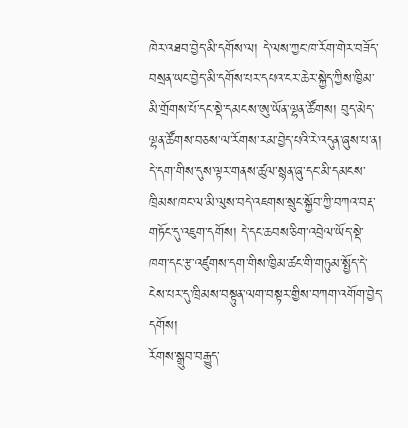ཁེར་འཐབ་བྱེད་མི་དགོས་ལ། དེ་ལས་ཀྱང་ཁ་རོག་གེར་བཟོད་བསྲན་ཡང་བྱེད་མི་དགོས་པར་དཔའ་ངར་ཆེར་སྐྱེད་ཀྱིས་ཁྱིམ་མི་གྲོགས་པོ་དང་སྡེ་དམངས་ཨུ་ཡོན་ལྷན་ཚོགས། བུད་མེད་ལྷན་ཚོགས་བཅས་ལ་རོགས་རམ་བྱེད་པའི་རེ་འདུན་ཞུས་པ་ན། དེ་དག་གིས་དུས་ལྟར་གནས་ཚུལ་སྙན་ཞུ་དང་མི་དམངས་ཁྲིམས་ཁང་ལ་མི་ལུས་བདེ་འཇགས་སྲུང་སྐྱོབ་ཀྱི་བཀའ་བརྡ་གཏོང་དུ་འཇུག་དགོས། དེ་དང་ཆབས་ཅིག་འབྲེལ་ཡོད་སྡེ་ཁག་དང་རྩ་འཛུགས་དག་གིས་ཁྱིམ་ཚང་གི་གཏུམ་སྤྱོད་དེ་ངེས་པར་དུ་ཁྲིམས་བསྟུན་ལག་བསྟར་གྱིས་བཀག་འགོག་བྱེད་དགོས།
རོགས་སྒྲུབ་བརྒྱུད་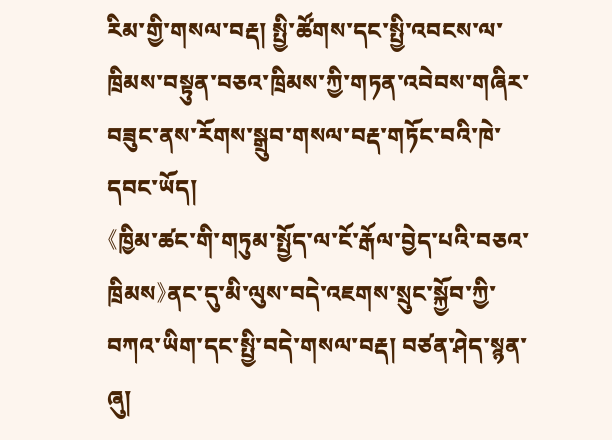རིམ་གྱི་གསལ་བརྡ། སྤྱི་ཚོགས་དང་སྤྱི་འབངས་ལ་ཁྲིམས་བསྟུན་བཅའ་ཁྲིམས་ཀྱི་གཏན་འབེབས་གཞིར་བཟུང་ནས་རོགས་སྒྲུབ་གསལ་བརྡ་གཏོང་བའི་ཁེ་དབང་ཡོད།
《ཁྱིམ་ཚང་གི་གཏུམ་སྤྱོད་ལ་ངོ་རྒོལ་བྱེད་པའི་བཅའ་ཁྲིམས》ནང་དུ་མི་ལུས་བདེ་འཇགས་སྲུང་སྐྱོབ་ཀྱི་བཀའ་ཡིག་དང་སྤྱི་བདེ་གསལ་བརྡ། བཙན་ཤེད་སྙན་ཞུ།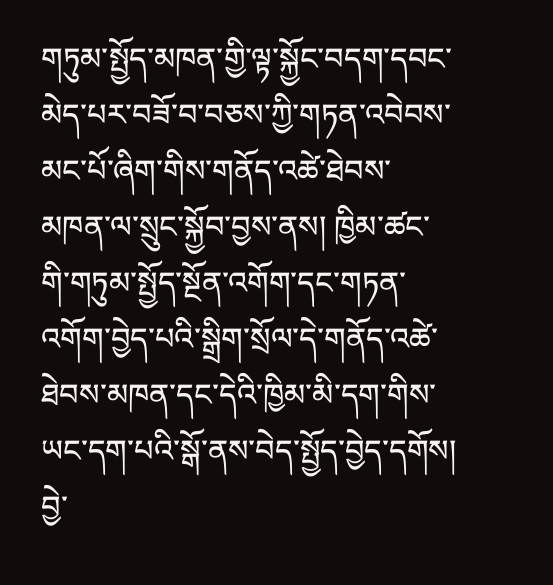གཏུམ་སྤྱོད་མཁན་གྱི་ལྟ་སྐྱོང་བདག་དབང་མེད་པར་བཟོ་བ་བཅས་ཀྱི་གཏན་འབེབས་མང་པོ་ཞིག་གིས་གནོད་འཚེ་ཐེབས་མཁན་ལ་སྲུང་སྐྱོབ་བྱས་ནས། ཁྱིམ་ཚང་གི་གཏུམ་སྤྱོད་སྔོན་འགོག་དང་གཏན་འགོག་བྱེད་པའི་སྒྲིག་སྲོལ་དེ་གནོད་འཚེ་ཐེབས་མཁན་དང་དེའི་ཁྱིམ་མི་དག་གིས་ཡང་དག་པའི་སྒོ་ནས་བེད་སྤྱོད་བྱེད་དགོས།
བྱེ་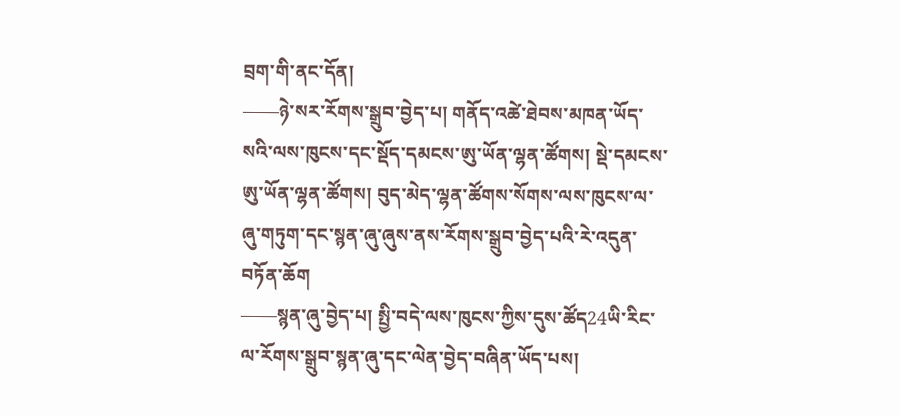བྲག་གི་ནང་དོན།
——ཉེ་སར་རོགས་སྒྲུབ་བྱེད་པ། གནོད་འཚེ་ཐེབས་མཁན་ཡོད་སའི་ལས་ཁུངས་དང་སྡོད་དམངས་ཨུ་ཡོན་ལྷན་ཚོགས། སྡེ་དམངས་ཨུ་ཡོན་ལྷན་ཚོགས། བུད་མེད་ལྷན་ཚོགས་སོགས་ལས་ཁུངས་ལ་ཞུ་གཏུག་དང་སྙན་ཞུ་ཞུས་ནས་རོགས་སྒྲུབ་བྱེད་པའི་རེ་འདུན་བཏོན་ཆོག
——སྙན་ཞུ་བྱེད་པ། སྤྱི་བདེ་ལས་ཁུངས་ཀྱིས་དུས་ཚོད24ཡི་རིང་ལ་རོགས་སྒྲུབ་སྙན་ཞུ་དང་ལེན་བྱེད་བཞིན་ཡོད་པས།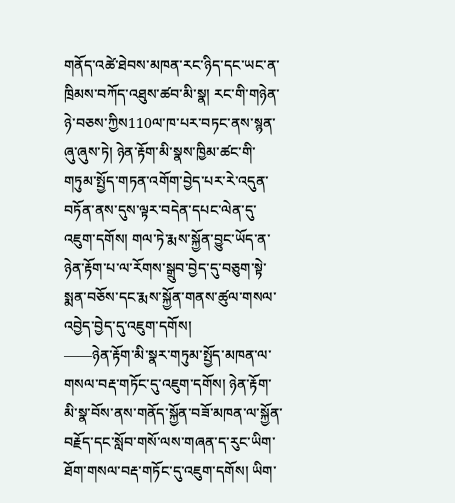གནོད་འཚེ་ཐེབས་མཁན་རང་ཉིད་དང་ཡང་ན་ཁྲིམས་བཀོད་འཐུས་ཚབ་མི་སྣ། རང་གི་གཉེན་ཉེ་བཅས་ཀྱིས110ལ་ཁ་པར་བཏང་ནས་སྙན་ཞུ་ཞུས་ཏེ། ཉེན་རྟོག་མི་སྣས་ཁྱིམ་ཚང་གི་གཏུམ་སྤྱོད་གཏན་འགོག་བྱེད་པར་རེ་འདུན་བཏོན་ནས་དུས་ལྟར་བདེན་དཔང་ལེན་དུ་འཇུག་དགོས། གལ་ཏེ་རྨས་སྐྱོན་བྱུང་ཡོད་ན་ཉེན་རྟོག་པ་ལ་རོགས་སྒྲུབ་བྱེད་དུ་བཅུག་སྟེ་སྨན་བཅོས་དང་རྨས་སྐྱོན་གནས་ཚུལ་གསལ་འབྱེད་བྱེད་དུ་འཇུག་དགོས།
——ཉེན་རྟོག་མི་སྣར་གཏུམ་སྤྱོད་མཁན་ལ་གསལ་བརྡ་གཏོང་དུ་འཇུག་དགོས། ཉེན་རྟོག་མི་སྣ་བོས་ནས་གནོད་སྐྱོན་བཟོ་མཁན་ལ་སྐྱོན་བརྗོད་དང་སློབ་གསོ་ལས་གཞན་ད་རུང་ཡིག་ཐོག་གསལ་བརྡ་གཏོང་དུ་འཇུག་དགོས། ཡིག་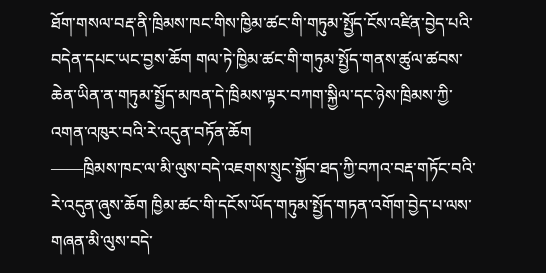ཐོག་གསལ་བརྡ་ནི་ཁྲིམས་ཁང་གིས་ཁྱིམ་ཚང་གི་གཏུམ་སྤྱོད་ངོས་འཛིན་བྱེད་པའི་བདེན་དཔང་ཡང་བྱས་ཆོག གལ་ཏེ་ཁྱིམ་ཚང་གི་གཏུམ་སྤྱོད་གནས་ཚུལ་ཚབས་ཆེན་ཡིན་ན་གཏུམ་སྤྱོད་མཁན་དེ་ཁྲིམས་ལྟར་བཀག་སྐྱིལ་དང་ཉེས་ཁྲིམས་ཀྱི་འགན་འཁུར་བའི་རེ་འདུན་བཏོན་ཆོག
——ཁྲིམས་ཁང་ལ་མི་ལུས་བདེ་འཇགས་སྲུང་སྐྱོབ་ཐད་ཀྱི་བཀའ་བརྡ་གཏོང་བའི་རེ་འདུན་ཞུས་ཆོག ཁྱིམ་ཚང་གི་དངོས་ཡོད་གཏུམ་སྤྱོད་གཏན་འགོག་བྱེད་པ་ལས་གཞན་མི་ལུས་བདེ་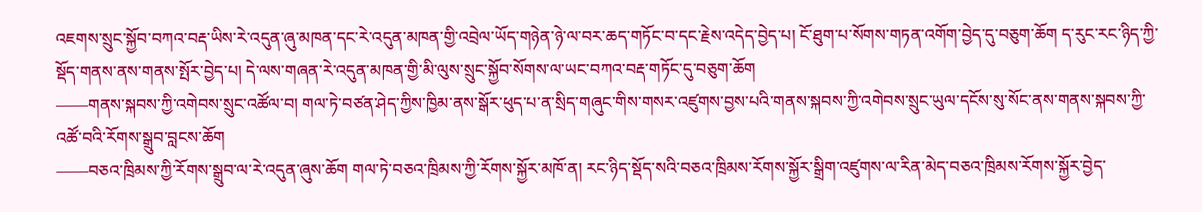འཇགས་སྲུང་སྐྱོབ་བཀའ་བརྡ་ཡིས་རེ་འདུན་ཞུ་མཁན་དང་རེ་འདུན་མཁན་གྱི་འབྲེལ་ཡོད་གཉེན་ཉེ་ལ་བར་ཆད་གཏོང་བ་དང་རྗེས་འདེད་བྱེད་པ། ངོ་ཐུག་པ་སོགས་གཏན་འགོག་བྱེད་དུ་བཅུག་ཆོག ད་རུང་རང་ཉིད་ཀྱི་སྡོད་གནས་ནས་གནས་སྤོར་བྱེད་པ། དེ་ལས་གཞན་རེ་འདུན་མཁན་གྱི་མི་ལུས་སྲུང་སྐྱོབ་སོགས་ལ་ཡང་བཀའ་བརྡ་གཏོང་དུ་བཅུག་ཆོག
——གནས་སྐབས་ཀྱི་འགེབས་སྲུང་འཚོལ་བ། གལ་ཏེ་བཙན་ཤེད་ཀྱིས་ཁྱིམ་ནས་སྒོར་ཕུད་པ་ན་སྲིད་གཞུང་གིས་གསར་འཛུགས་བྱས་པའི་གནས་སྐབས་ཀྱི་འགེབས་སྲུང་ཡུལ་དངོས་སུ་སོང་ནས་གནས་སྐབས་ཀྱི་འཚོ་བའི་རོགས་སྒྲུབ་བླངས་ཆོག
——བཅའ་ཁྲིམས་ཀྱི་རོགས་སྒྲུབ་ལ་རེ་འདུན་ཞུས་ཆོག གལ་ཏེ་བཅའ་ཁྲིམས་ཀྱི་རོགས་སྐྱོར་མཁོ་ན། རང་ཉིད་སྡོད་སའི་བཅའ་ཁྲིམས་རོགས་སྐྱོར་སྒྲིག་འཛུགས་ལ་རིན་མེད་བཅའ་ཁྲིམས་རོགས་སྐྱོར་བྱེད་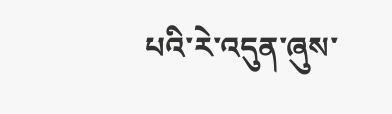པའི་རེ་འདུན་ཞུས་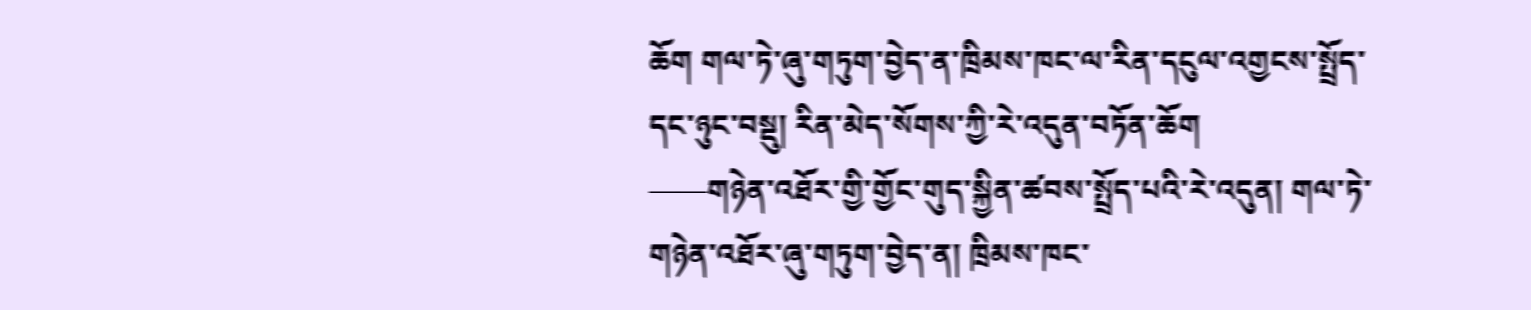ཆོག གལ་ཏེ་ཞུ་གཏུག་བྱེད་ན་ཁྲིམས་ཁང་ལ་རིན་དངུལ་འགྱངས་སྤྲོད་དང་ཉུང་བསྡུ། རིན་མེད་སོགས་ཀྱི་རེ་འདུན་བཏོན་ཆོག
——གཉེན་འཐོར་གྱི་གྱོང་གུད་སྐྱིན་ཚབས་སྤྲོད་པའི་རེ་འདུན། གལ་ཏེ་གཉེན་འཐོར་ཞུ་གཏུག་བྱེད་ན། ཁྲིམས་ཁང་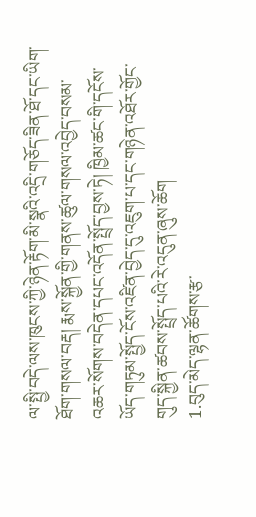ལ་སྤྱི་བདེ་ལས་ཁུངས་ཀྱི་ཉེན་རྟོག་མི་སྣའི་འདྲི་གཅོད་ཟིན་ཐོ་དང་ཡིག་ཐོག་གསལ་བརྡ། རྨས་སྐྱོན་གྱི་གནས་ཚུལ་གསལ་འབྱེད་བསམ་འཆར་སོགས་བདེན་དཔང་འདོན་སྤྲོད་བྱས་ཏེ། ཁྱིམ་ཚང་གི་དངོས་ཡོད་གཏུམ་སྤྱོད་ངོས་འཛིན་བྱེད་དུ་འཇུག་པ་དང་གཉེན་འཐོར་གྱོང་གུད་སྐྱིན་ཚབས་སྤྲོད་པའི་རེ་འདུན་ཞུས་ཆོག
1.བུད་མེད་ལྷན་ཚོགས་རྩ་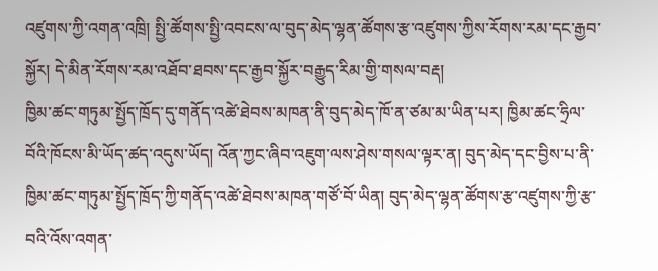འཛུགས་ཀྱི་འགན་འཁྲི། སྤྱི་ཚོགས་སྤྱི་འབངས་ལ་བུད་མེད་ལྷན་ཚོགས་རྩ་འཛུགས་ཀྱིས་རོགས་རམ་དང་རྒྱབ་སྐྱོར། དེ་མིན་རོགས་རམ་འཐོབ་ཐབས་དང་རྒྱབ་སྐྱོར་བརྒྱུད་རིམ་གྱི་གསལ་བརྡ།
ཁྱིམ་ཚང་གཏུམ་སྤྱོད་ཁྲོད་དུ་གནོད་འཚེ་ཐེབས་མཁན་ནི་བུད་མེད་ཁོ་ན་ཙམ་མ་ཡིན་པར། ཁྱིམ་ཚང་ཧྲིལ་བོའི་ཁོངས་མི་ཡོད་ཚད་འདུས་ཡོད། འོན་ཀྱང་ཞིབ་འཇུག་ལས་ཤེས་གསལ་ལྟར་ན། བུད་མེད་དང་བྱིས་པ་ནི་ཁྱིམ་ཚང་གཏུམ་སྤྱོད་ཁྲོད་ཀྱི་གནོད་འཚེ་ཐེབས་མཁན་གཙོ་བོ་ཡིན། བུད་མེད་ལྷན་ཚོགས་རྩ་འཛུགས་ཀྱི་རྩ་བའི་འོས་འགན་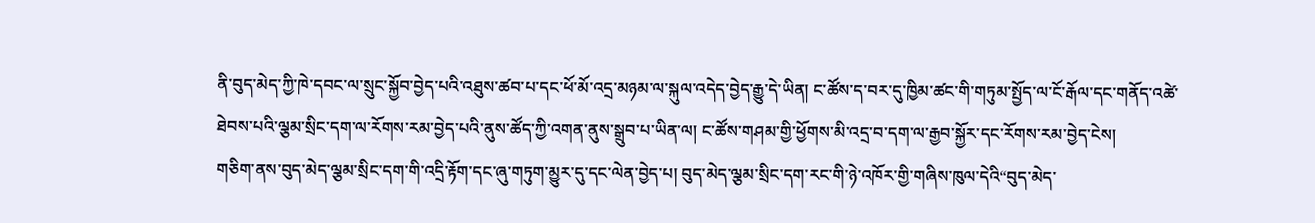ནི་བུད་མེད་ཀྱི་ཁེ་དབང་ལ་སྲུང་སྐྱོབ་བྱེད་པའི་འཐུས་ཚབ་པ་དང་ཕོ་མོ་འདྲ་མཉམ་ལ་སྐུལ་འདེད་བྱེད་རྒྱུ་དེ་ཡིན། ང་ཚོས་ད་བར་དུ་ཁྱིམ་ཚང་གི་གཏུམ་སྤྱོད་ལ་ངོ་རྒོལ་དང་གནོད་འཚེ་ཐེབས་པའི་ལྕམ་སྲིང་དག་ལ་རོགས་རམ་བྱེད་པའི་ནུས་ཚོད་ཀྱི་འགན་ནུས་སྒྲུབ་པ་ཡིན་ལ། ང་ཚོས་གཤམ་གྱི་ཕྱོགས་མི་འདྲ་བ་དག་ལ་རྒྱབ་སྐྱོར་དང་རོགས་རམ་བྱེད་ངེས།
གཅིག་ནས་བུད་མེད་ལྕམ་སྲིང་དག་གི་འདྲི་རྟོག་དང་ཞུ་གཏུག་མྱུར་དུ་དང་ལེན་བྱེད་པ། བུད་མེད་ལྕམ་སྲིང་དག་རང་གི་ཉེ་འཁོར་གྱི་གཞིས་ཁུལ་དེའི“བུད་མེད་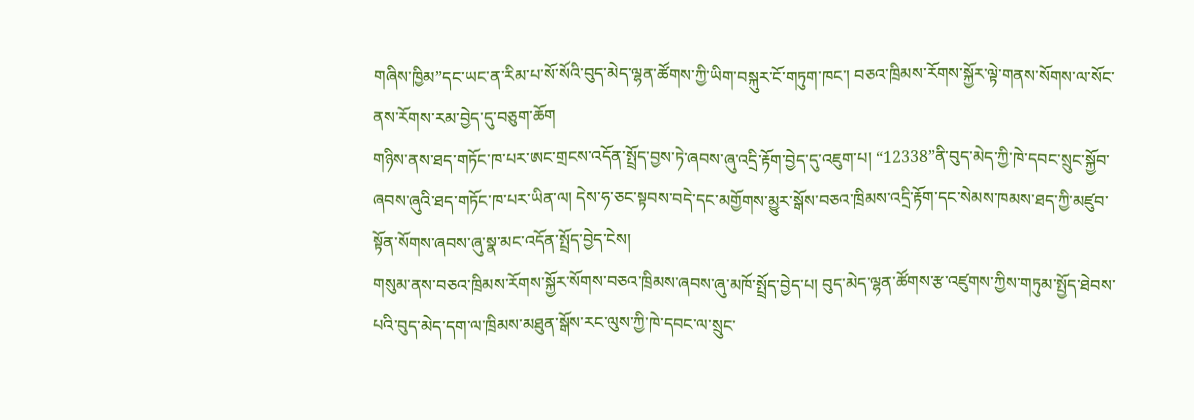གཞིས་ཁྱིམ”དང་ཡང་ན་རིམ་པ་སོ་སོའི་བུད་མེད་ལྷན་ཚོགས་ཀྱི་ཡིག་བསྐུར་ངོ་གཏུག་ཁང་། བཅའ་ཁྲིམས་རོགས་སྐྱོར་ལྟེ་གནས་སོགས་ལ་སོང་ནས་རོགས་རམ་བྱེད་དུ་བཅུག་ཆོག
གཉིས་ནས་ཐད་གཏོང་ཁ་པར་ཨང་གྲངས་འདོན་སྤྲོད་བྱས་ཏེ་ཞབས་ཞུ་འདྲི་རྟོག་བྱེད་དུ་འཇུག་པ། “12338”ནི་བུད་མེད་ཀྱི་ཁེ་དབང་སྲུང་སྐྱོབ་ཞབས་ཞུའི་ཐད་གཏོང་ཁ་པར་ཡིན་ལ། དེས་ཧ་ཅང་སྟབས་བདེ་དང་མགྱོགས་མྱུར་སྒོས་བཅའ་ཁྲིམས་འདྲི་རྟོག་དང་སེམས་ཁམས་ཐད་ཀྱི་མཛུབ་སྟོན་སོགས་ཞབས་ཞུ་སྣ་མང་འདོན་སྤྲོད་བྱེད་ངེས།
གསུམ་ནས་བཅའ་ཁྲིམས་རོགས་སྐྱོར་སོགས་བཅའ་ཁྲིམས་ཞབས་ཞུ་མཁོ་སྤྲོད་བྱེད་པ། བུད་མེད་ལྷན་ཚོགས་རྩ་འཛུགས་ཀྱིས་གཏུམ་སྤྱོད་ཐེབས་པའི་བུད་མེད་དག་ལ་ཁྲིམས་མཐུན་སྒོས་རང་ལུས་ཀྱི་ཁེ་དབང་ལ་སྲུང་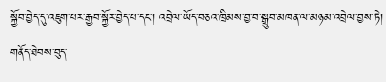སྐྱོབ་བྱེད་དུ་འཇུག་པར་རྒྱབ་སྐྱོར་བྱེད་པ་དང་། འབྲེལ་ཡོད་བཅའ་ཁྲིམས་བྱ་བ་སྒྲུབ་མཁན་ལ་མཉམ་འབྲེལ་བྱས་ཏེ། གནོད་ཐེབས་བུད་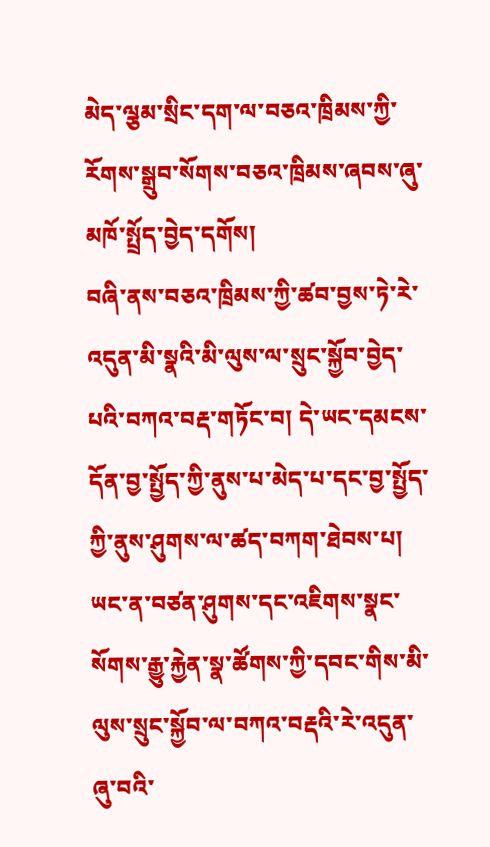མེད་ལྕམ་སྲིང་དག་ལ་བཅའ་ཁྲིམས་ཀྱི་རོགས་སྒྲུབ་སོགས་བཅའ་ཁྲིམས་ཞབས་ཞུ་མཁོ་སྤྲོད་བྱེད་དགོས།
བཞི་ནས་བཅའ་ཁྲིམས་ཀྱི་ཚབ་བྱས་ཏེ་རེ་འདུན་མི་སྣའི་མི་ལུས་ལ་སྲུང་སྐྱོབ་བྱེད་པའི་བཀའ་བརྡ་གཏོང་བ། དེ་ཡང་དམངས་དོན་བྱ་སྤྱོད་ཀྱི་ནུས་པ་མེད་པ་དང་བྱ་སྤྱོད་ཀྱི་ནུས་ཤུགས་ལ་ཚད་བཀག་ཐེབས་པ། ཡང་ན་བཙན་ཤུགས་དང་འཇིགས་སྣང་སོགས་རྒྱུ་རྐྱེན་སྣ་ཚོགས་ཀྱི་དབང་གིས་མི་ལུས་སྲུང་སྐྱོབ་ལ་བཀའ་བརྡའི་རེ་འདུན་ཞུ་བའི་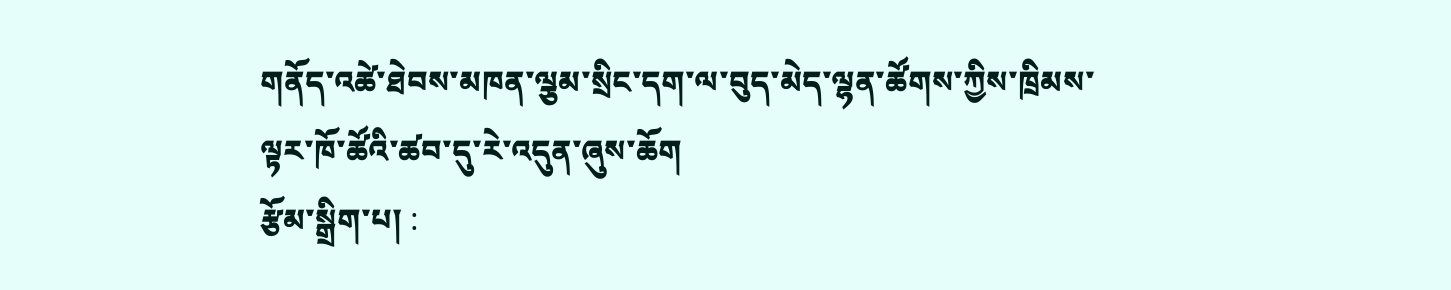གནོད་འཚེ་ཐེབས་མཁན་ལྕམ་སྲིང་དག་ལ་བུད་མེད་ལྷན་ཚོགས་ཀྱིས་ཁྲིམས་ལྟར་ཁོ་ཚོའི་ཚབ་དུ་རེ་འདུན་ཞུས་ཆོག
རྩོམ་སྒྲིག་པ། :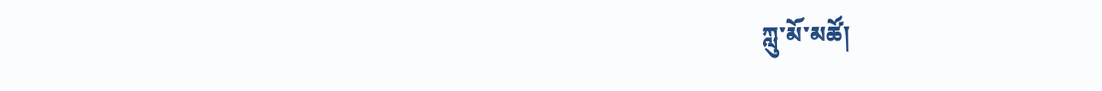ཀླུ་མོ་མཚོ།